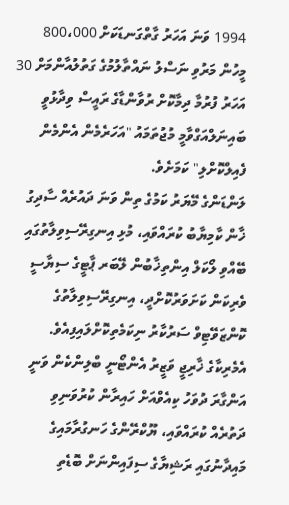1994 ވަނަ އަހަރު ގާތްގަނޑަކަށް 800،000 މީހުން މަރުވި ނަސްލު ނައްތާލުމުގެ ގަތުލުއާންމަށް 30 އަހަރު ފުރުމާ ދިމާކޮށް ރުވާންޑާގެ ރައީސް ވިދާޅުވީ ބައިނަލްއަގްވާމީ މުޖުތަމައު "އަހަރެމެން އެންމެން ފެއިލްކޮށްލި" ކަމަށެވެ.
ލަންޑަންގެ މޭޔަރު ކަމުގެ ތިން ވަނަ ދައުރެއް ސާދިގު ޚާން ކާމިޔާބު ކުރައްވައި، މުޅި އިނގިރޭސިވިލާތުގައި ބޭއްވި ލޯކަލް އިންތިޚާބުން ލޭބަރ ޕާޓީގެ ސިޔާސީ ވެރިކަން ކަށަވަރުކޮށްދީ، އިނގިރޭސިވިލާތުގެ ކޮންޒަވޭޓިވް ސަރުކާރު ނިކަމެތިކޮށްލައިފިއެވެ.
އެމެރިކާގެ ޚާރިޖީ ވަޒީރު އެންޓޯނީ ބްލިންކެން ވަނީ އަންގާރަ ދުވަހު ކިއެވްއަށް ހައިރާން ކުރުވަނިވި ދަތުރެއް ކުރައްވައި، ޔޫކްރޭންގެ ހަނގުރާމައިގެ މައިދާނުގައި ރަޝިޔާގެ ސިފައިންނަށް ބޮޑެތި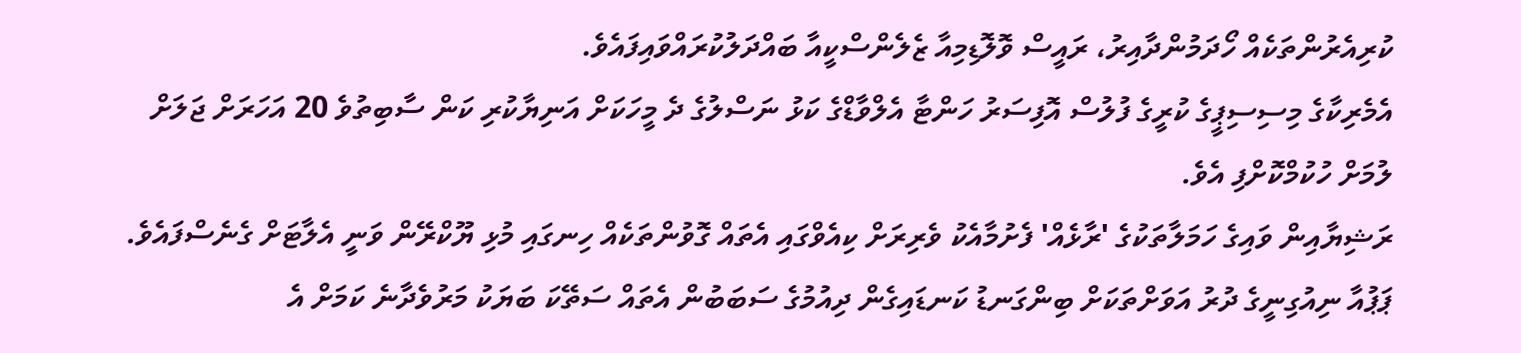ކުރިއެރުންތަކެއް ހޯދަމުންދާއިރު، ރައީސް ވޮލޮޑިމިއާ ޒެލެންސްކީއާ ބައްދަލުކުރައްވައިފައެވެ.
އެމެރިކާގެ މިސިސިޕީގެ ކުރީގެ ފުލުސް އޮފިސަރު ހަންޓާ އެލްވާޑްގެ ކަޅު ނަސްލުގެ ދެ މީހަކަށް އަނިޔާކުރި ކަން ސާބިތުވެ 20 އަހަރަށް ޖަލަށް ލުމަށް ހުކުމްކޮށްފި އެވެ.
ރަޝިޔާއިން ވައިގެ ހަމަލާތަކުގެ 'ރާޅެއް' ފެށުމާއެކު ވެރިރަށް ކިއެވްގައި އެތައް ގޮވުންތަކެއް ހިނގައި މުޅި ޔޫކްރޭން ވަނީ އެލާޓަށް ގެނެސްފައެވެ.
ޕަޕުއާ ނިއުގިނީގެ ދުރު އަވަށްތަކަށް ބިންގަނޑު ކަނޑައިގެން ދިއުމުގެ ސަބަބުން އެތައް ސަތޭކަ ބަޔަކު މަރުވެދާނެ ކަމަށް އެ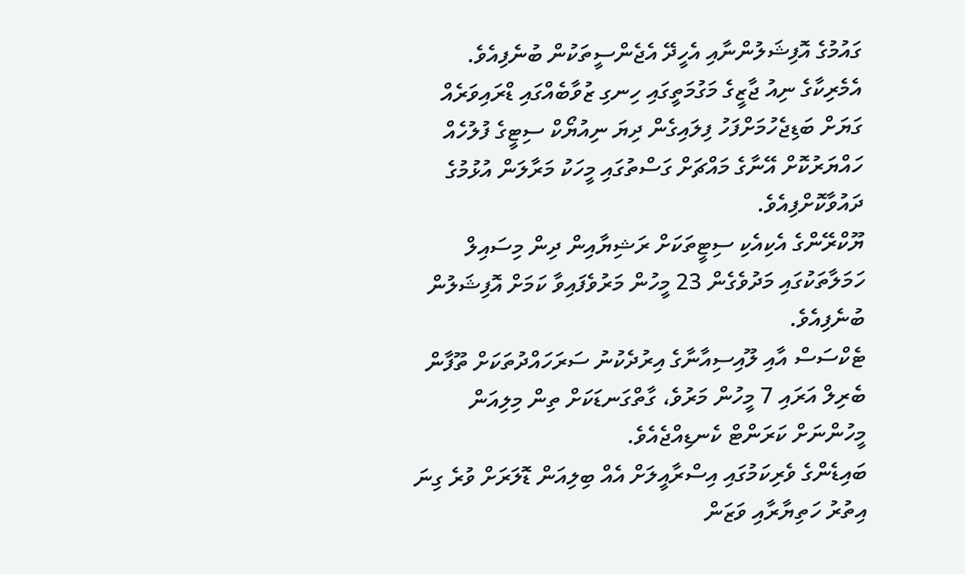ގައުމުގެ އޮފިޝަލުންނާއި އެހީދޭ އެޖެންސީތަކުން ބުނެފިއެވެ.
އެމެރިކާގެ ނިއު ޖާޒީގެ މަގުމަތީގައި ހިނގި ޒުވާބެއްގައި ޑްރައިވަރެއް ގަޔަށް ބަޑިޖެހުމަށްފަހު ފިލައިގެން ދިޔަ ނިއުޔޯކް ސިޓީގެ ފުލުހެއް ހައްޔަރުކޮށް އޭނާގެ މައްޗަށް ގަސްތުގައި މީހަކު މަރާލަން އުޅުމުގެ ދައުވާކޮށްފިއެވެ.
ޔޫކްރޭންގެ އެކިއެކި ސިޓީތަކަށް ރަޝިޔާއިން ދިން މިސައިލް ހަމަލާތަކުގައި މަދުވެގެން 23 މީހުން މަރުވެފައިވާ ކަމަށް އޮފިޝަލުން ބުނެފިއެވެ.
ޓެކްސަސް އާއި ލޫއިސިއާނާގެ އިރުދެކުނު ސަރަހައްދުތަކަށް ތޫފާން ބެރިލް އަރައި 7 މީހުން މަރުވެ، ގާތްގަނޑަކަށް ތިން މިލިއަން މީހުންނަށް ކަރަންޓް ކެނޑިއްޖެއެވެ.
ބައިޑެންގެ ވެރިކަމުގައި އިސްރާއީލަށް އެއް ބިލިއަން ޑޮލަރަށް ވުރެ ގިނަ އިތުރު ހަތިޔާރާއި ވަޒަން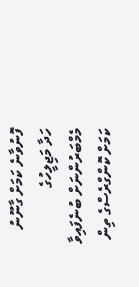ފޮނުވާނެ ކަމަށް ގާނޫނު ހަދާ މަޖިލީހުގެ މެމްބަރުންނަށް ބުނެފައިވާ ކަމަށް ކޮންގްރެސްގެ ތިން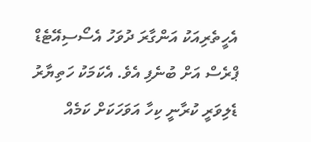އެހީތެރިއަކު އަންގާރަ ދުވަހު އެސޯސިއޭޓެޑް ޕްރެސް އަށް ބުނެފި އެވެ. އެކަމަކު ހަތިޔާރު ޑެލިވަރީ ކުރާނީ ކިހާ އަވަހަކަށް ކަމެއް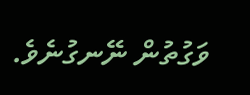ވަގުތުން ނޭނގުނެވެ.